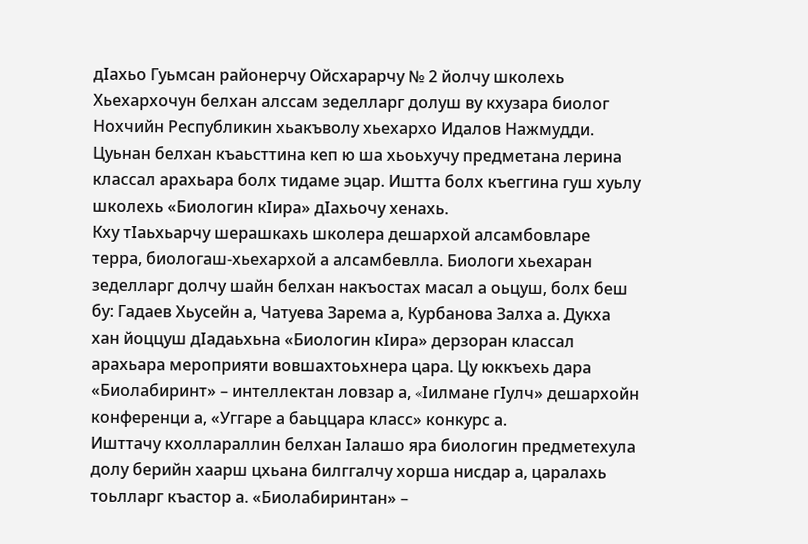дIахьо Гуьмсан районерчу Ойсхарарчу № 2 йолчу школехь
Хьехархочун белхан алссам зеделларг долуш ву кхузара биолог Нохчийн Республикин хьакъволу хьехархо Идалов Нажмудди. Цуьнан белхан къаьсттина кеп ю ша хьоьхучу предметана лерина классал арахьара болх тидаме эцар. Иштта болх къеггина гуш хуьлу школехь «Биологин кIира» дIахьочу хенахь.
Кху тIаьхьарчу шерашкахь школера дешархой алсамбовларе терра, биологаш-хьехархой а алсамбевлла. Биологи хьехаран зеделларг долчу шайн белхан накъостах масал а оьцуш, болх беш бу: Гадаев Хьусейн а, Чатуева Зарема а, Курбанова Залха а. Дукха хан йоццуш дIадаьхьна «Биологин кIира» дерзоран классал арахьара мероприяти вовшахтоьхнера цара. Цу юккъехь дара «Биолабиринт» – интеллектан ловзар а, «Iилмане гIулч» дешархойн конференци а, «Уггаре а баьццара класс» конкурс а.
Ишттачу кхоллараллин белхан Iалашо яра биологин предметехула долу берийн хаарш цхьана билггалчу хорша нисдар а, царалахь тоьлларг къастор а. «Биолабиринтан» –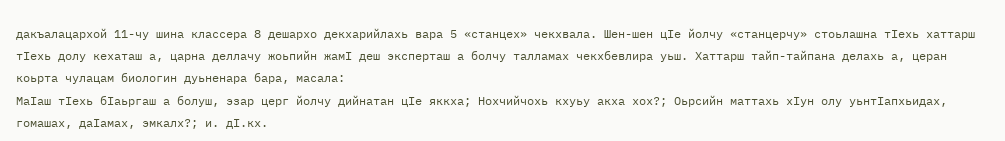дакъалацархой 11-чу шина классера 8 дешархо декхарийлахь вара 5 «станцех» чекхвала. Шен-шен цIе йолчу «станцерчу» стоьлашна тIехь хаттарш тIехь долу кехаташ а, царна деллачу жоьпийн жамI деш эксперташ а болчу талламах чекхбевлира уьш. Хаттарш тайп-тайпана делахь а, церан коьрта чулацам биологин дуьненара бара, масала:
МаIаш тIехь бIаьргаш а болуш, эзар церг йолчу дийнатан цIе яккха; Нохчийчохь кхуьу акха хох?; Оьрсийн маттахь хІун олу уьнтІапхьидах, гомашах, даIамах, эмкалх?; и. дI.кх.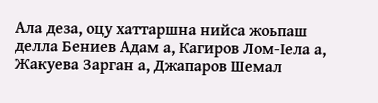Ала деза, оцу хаттаршна нийса жоьпаш делла Бениев Адам а, Кагиров Лом-Iела а, Жакуева Зарган а, Джапаров Шемал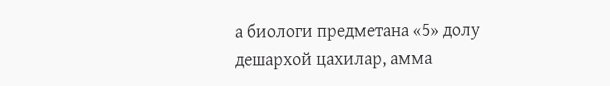а биологи предметана «5» долу дешархой цахилар, амма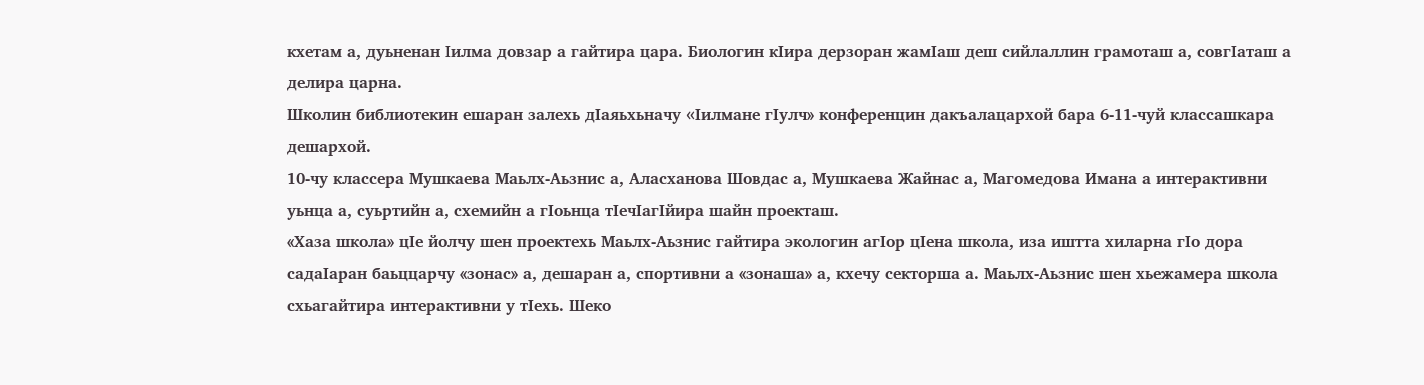кхетам а, дуьненан Iилма довзар а гайтира цара. Биологин кIира дерзоран жамIаш деш сийлаллин грамоташ а, совгIаташ а делира царна.
Школин библиотекин ешаран залехь дIаяьхьначу «Iилмане гIулч» конференцин дакъалацархой бара 6-11-чуй классашкара дешархой.
10-чу классера Мушкаева Маьлх-Аьзнис а, Аласханова Шовдас а, Мушкаева Жайнас а, Магомедова Имана а интерактивни уьнца а, суьртийн а, схемийн а гIоьнца тIечIагIйира шайн проекташ.
«Хаза школа» цIе йолчу шен проектехь Маьлх-Аьзнис гайтира экологин агIор цIена школа, иза иштта хиларна гIо дора садаIаран баьццарчу «зонас» а, дешаран а, спортивни а «зонаша» а, кхечу секторша а. Маьлх-Аьзнис шен хьежамера школа схьагайтира интерактивни у тIехь. Шеко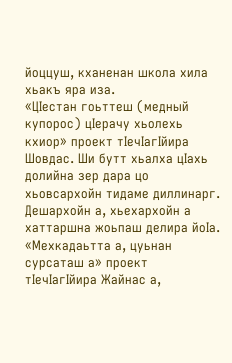йоццуш, кханенан школа хила хьакъ яра иза.
«ЦIестан гоьттеш (медный купорос) цIерачу хьолехь кхиор» проект тIечIагIйира Шовдас. Ши бутт хьалха цIахь долийна зер дара цо хьовсархойн тидаме диллинарг. Дешархойн а, хьехархойн а хаттаршна жоьпаш делира йоIа.
«Мехкадаьтта а, цуьнан сурсаташ а» проект тIечIагIйира Жайнас а,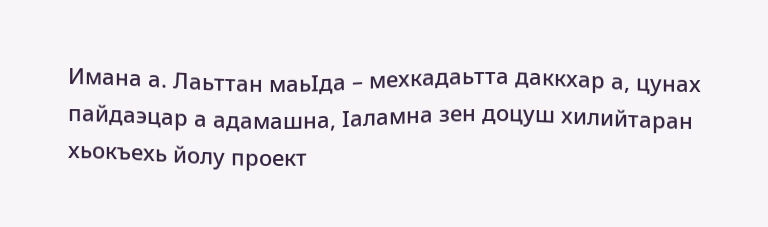Имана а. Лаьттан маьIда – мехкадаьтта даккхар а, цунах пайдаэцар а адамашна, Iаламна зен доцуш хилийтаран хьокъехь йолу проект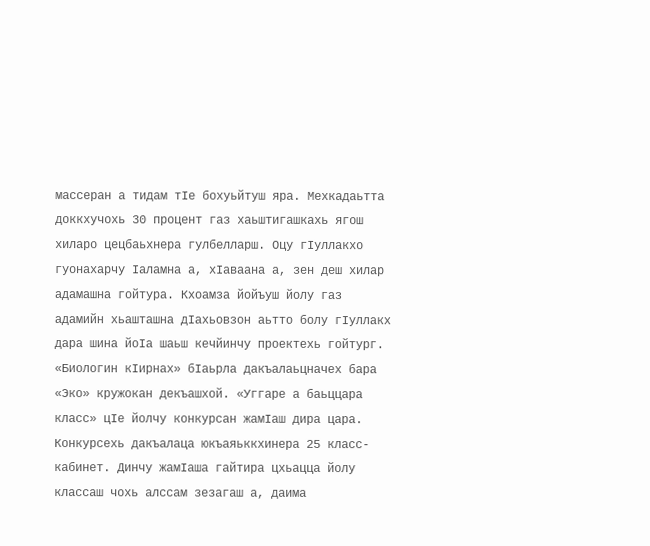массеран а тидам тIе бохуьйтуш яра. Мехкадаьтта доккхучохь 30 процент газ хаьштигашкахь ягош хиларо цецбаьхнера гулбелларш. Оцу гIуллакхо гуонахарчу Iаламна а, хIаваана а, зен деш хилар адамашна гойтура. Кхоамза йойъуш йолу газ адамийн хьашташна дIахьовзон аьтто болу гIуллакх дара шина йоIа шаьш кечйинчу проектехь гойтург.
«Биологин кIирнах» бIаьрла дакъалаьцначех бара «Эко» кружокан декъашхой. «Уггаре а баьццара класс» цIе йолчу конкурсан жамIаш дира цара. Конкурсехь дакъалаца юкъаяьккхинера 25 класс-кабинет. Динчу жамIаша гайтира цхьацца йолу классаш чохь алссам зезагаш а, даима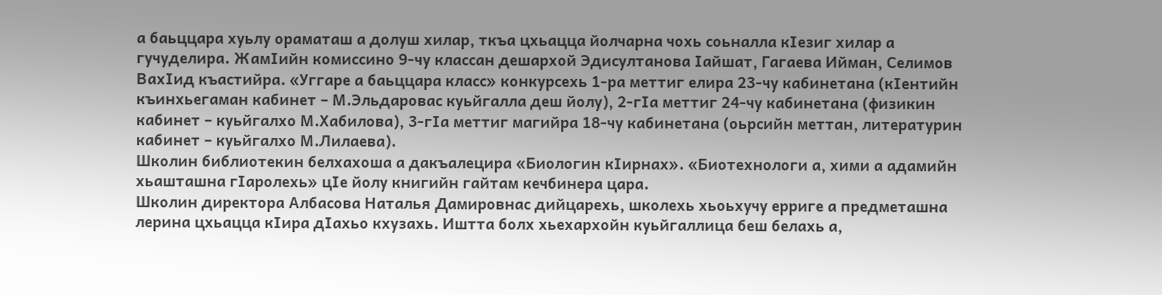а баьццара хуьлу ораматаш а долуш хилар, ткъа цхьацца йолчарна чохь соьналла кIезиг хилар а гучуделира. ЖамIийн комиссино 9-чу классан дешархой Эдисултанова Iайшат, Гагаева Ийман, Селимов ВахIид къастийра. «Уггаре а баьццара класс» конкурсехь 1-ра меттиг елира 23-чу кабинетана (кIентийн къинхьегаман кабинет – М.Эльдаровас куьйгалла деш йолу), 2-гІа меттиг 24-чу кабинетана (физикин кабинет – куьйгалхо М.Хабилова), 3-гIа меттиг магийра 18-чу кабинетана (оьрсийн меттан, литературин кабинет – куьйгалхо М.Лилаева).
Школин библиотекин белхахоша а дакъалецира «Биологин кIирнах». «Биотехнологи а, хими а адамийн хьашташна гIаролехь» цIе йолу книгийн гайтам кечбинера цара.
Школин директора Албасова Наталья Дамировнас дийцарехь, школехь хьоьхучу ерриге а предметашна лерина цхьацца кIира дIахьо кхузахь. Иштта болх хьехархойн куьйгаллица беш белахь а,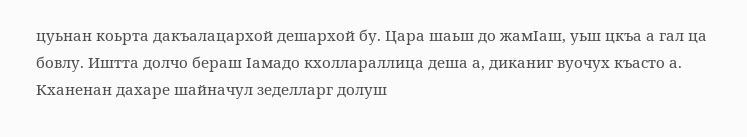цуьнан коьрта дакъалацархой дешархой бу. Цара шаьш до жамIаш, уьш цкъа а гал ца бовлу. Иштта долчо бераш Iамадо кхоллараллица деша а, диканиг вуочух къасто а.
Кханенан дахаре шайначул зеделларг долуш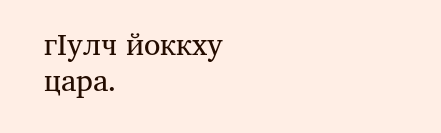гIулч йоккху цара.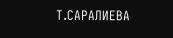Т.САРАЛИЕВА